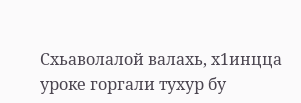Схьаволалой валахь, х1инцца уроке горгали тухур бу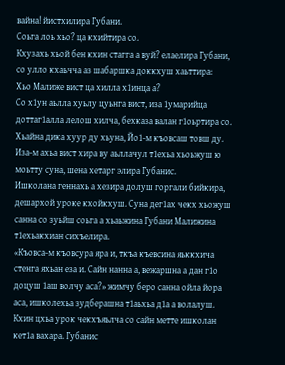вайна! йистхилира Губани.
Соьга лоь хьо? ца кхийтира со.
Кхузахь хьой бен кхин стагга а вуй? елаелира Губани, со улло кхаьчча аз шабаршка доккхуш хаьттира:
Хьо Малиже вист ца хилла х1инца а?
Со х1ун аьлла хуьлу цуьнга вист, иза 1умарийца доттаг1алла лелош хилча, бехказа валан г1оьртира со.
Хьайна дика хуур ду хьуна, Йо1-м къовсаш товш ду. Иза-м ахьа вист хира ву аьллачул т1ехьа хьоьжуш ю моьтту суна, шена хетарг элира Губанис.
Ишколана геннахь а хезира долуш горгали бийкира, дешархой уроке кхойкхуш. Суна дег1ах чекх хьожуш санна со зуьйш соьга а хьаьжина Губани Малижина т1ехьакхиан сихъелира.
«Къовса-м къовсура яра и, ткъа къевсина яьккхича стенга яхьан еза и. Сайн нанна а, вежаршна а дан г1о доцуш 1аш волчу аса?» жимчу беро санна ойла йора аса, ишколехьа зудберашна т1аьхьа д1а а волалуш.
Кхин цхьа урок чекхъяьлча со сайн метте ишколан кет1а вахара. Губанис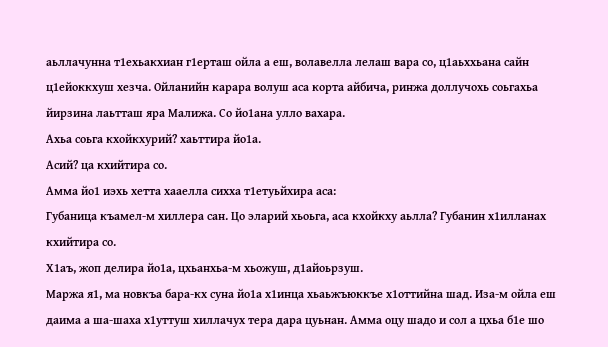аьллачунна т1ехьакхиан г1ерташ ойла а еш, волавелла лелаш вара со, ц1аьххьана сайн ц1ейоккхуш хезча. Ойланийн карара волуш аса корта айбича, ринжа доллучохь соьгахьа йирзина лаьтташ яра Малижа. Со йо1ана улло вахара.
Ахьа соьга кхойкхурий? хаьттира йо1а.
Асий? ца кхийтира со.
Амма йо1 иэхь хетта хааелла сихха т1етуьйхира аса:
Губаница къамел-м хиллера сан. Цо эларий хьоьга, аса кхойкху аьлла? Губанин х1илланах кхийтира со.
Х1аъ, жоп делира йо1а, цхьанхьа-м хьожуш, д1айоьрзуш.
Маржа я1, ма новкъа бара-кх суна йо1а х1инца хьаьжъюккъе х1оттийна шад. Иза-м ойла еш даима а ша-шаха х1уттуш хиллачух тера дара цуьнан. Амма оцу шадо и сол а цхьа б1е шо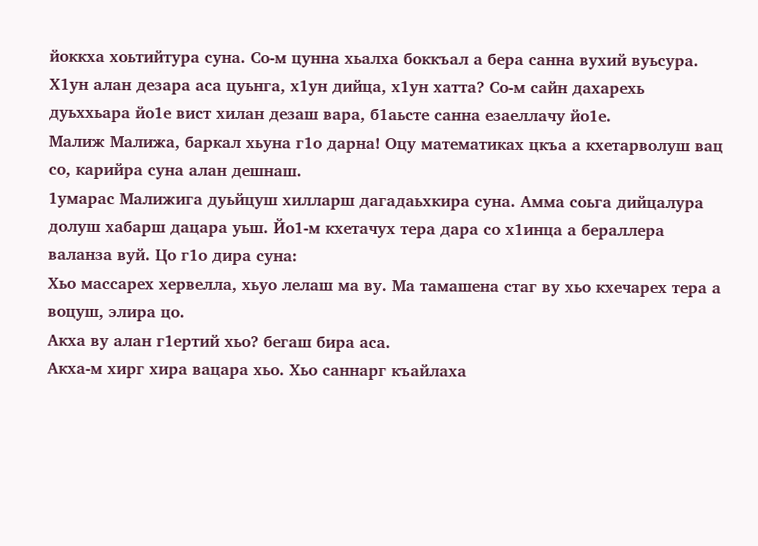йоккха хоьтийтура суна. Со-м цунна хьалха боккъал а бера санна вухий вуьсура. Х1ун алан дезара аса цуьнга, х1ун дийца, х1ун хатта? Со-м сайн дахарехь дуьххьара йо1е вист хилан дезаш вара, б1аьсте санна езаеллачу йо1е.
Малиж Малижа, баркал хьуна г1о дарна! Оцу математиках цкъа а кхетарволуш вац со, карийра суна алан дешнаш.
1умарас Малижига дуьйцуш хилларш дагадаьхкира суна. Амма соьга дийцалура долуш хабарш дацара уьш. Йо1-м кхетачух тера дара со х1инца а бераллера валанза вуй. Цо г1о дира суна:
Хьо массарех хервелла, хьуо лелаш ма ву. Ма тамашена стаг ву хьо кхечарех тера а воцуш, элира цо.
Акха ву алан г1ертий хьо? бегаш бира аса.
Акха-м хирг хира вацара хьо. Хьо саннарг къайлаха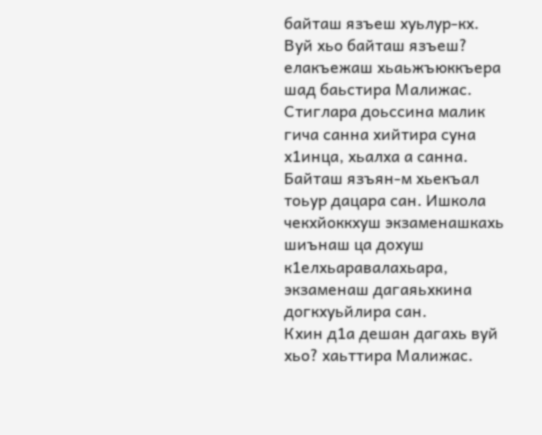байташ язъеш хуьлур-кх. Вуй хьо байташ язъеш? елакъежаш хьаьжъюккъера шад баьстира Малижас.
Стиглара доьссина малик гича санна хийтира суна х1инца, хьалха а санна.
Байташ язъян-м хьекъал тоьур дацара сан. Ишкола чекхйоккхуш экзаменашкахь шиънаш ца дохуш к1елхьаравалахьара, экзаменаш дагаяьхкина догкхуьйлира сан.
Кхин д1а дешан дагахь вуй хьо? хаьттира Малижас.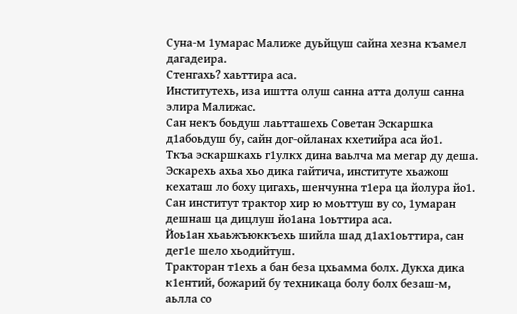Суна-м 1умарас Малиже дуьйцуш сайна хезна къамел дагадеира.
Стенгахь? хаьттира аса.
Институтехь, иза иштта олуш санна атта долуш санна элира Малижас.
Сан некъ боьдуш лаьтташехь Советан Эскаршка д1абоьдуш бу, сайн дог-ойланах кхетийра аса йо1.
Ткъа эскаршкахь г1улкх дина ваьлча ма мегар ду деша. Эскарехь ахьа хьо дика гайтича, институте хьажош кехаташ ло боху цигахь, шенчунна т1ера ца йолура йо1.
Сан институт трактор хир ю моьттуш ву со, 1умаран дешнаш ца дицлуш йо1ана 1оьттира аса.
Йоь1ан хьаьжъюккъехь шийла шад д1ах1оьттира, сан дег1е шело хьодийтуш.
Тракторан т1ехь а бан беза цхьамма болх. Дукха дика к1ентий, божарий бу техникаца болу болх безаш-м, аьлла со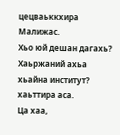цецваьккхира Малижас.
Хьо юй дешан дагахь? Хаьржаний ахьа хьайна институт? хаьттира аса.
Ца хаа,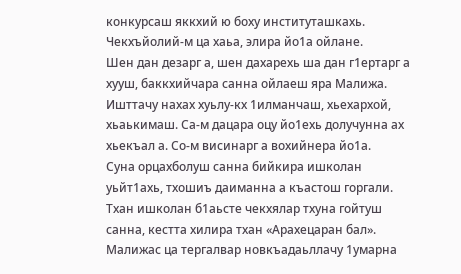конкурсаш яккхий ю боху институташкахь. Чекхъйолий-м ца хаьа, элира йо1а ойлане.
Шен дан дезарг а, шен дахарехь ша дан г1ертарг а хууш, баккхийчара санна ойлаеш яра Малижа. Ишттачу нахах хуьлу-кх 1илманчаш, хьехархой, хьаькимаш. Са-м дацара оцу йо1ехь долучунна ах хьекъал а. Со-м висинарг а вохийнера йо1а.
Суна орцахболуш санна бийкира ишколан уьйт1ахь, тхошиъ даиманна а къастош горгали.
Тхан ишколан б1аьсте чекхялар тхуна гойтуш санна, кестта хилира тхан «Арахецаран бал». Малижас ца тергалвар новкъадаьллачу 1умарна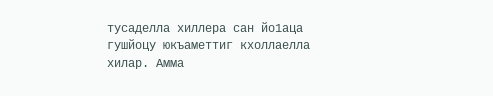тусаделла хиллера сан йо1аца гушйоцу юкъаметтиг кхоллаелла хилар. Амма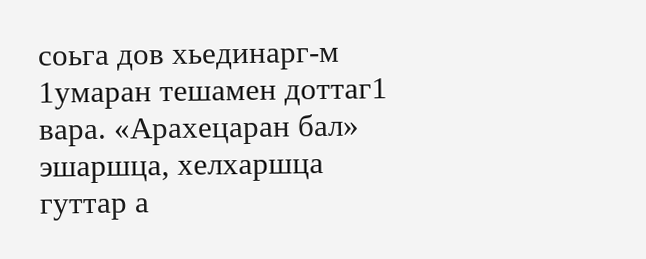соьга дов хьединарг-м 1умаран тешамен доттаг1 вара. «Арахецаран бал» эшаршца, хелхаршца гуттар а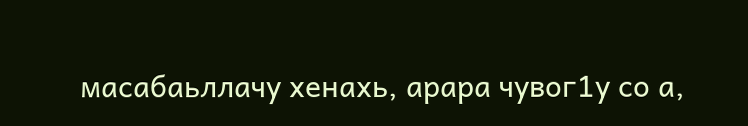масабаьллачу хенахь, арара чувог1у со а,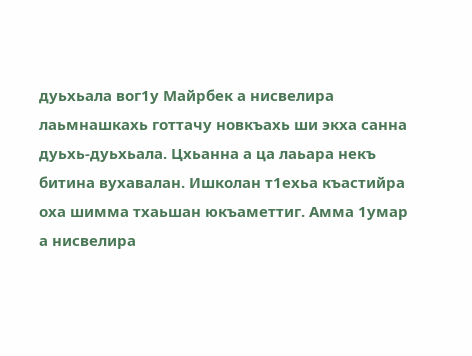дуьхьала вог1у Майрбек а нисвелира лаьмнашкахь готтачу новкъахь ши экха санна дуьхь-дуьхьала. Цхьанна а ца лаьара некъ битина вухавалан. Ишколан т1ехьа къастийра оха шимма тхаьшан юкъаметтиг. Амма 1умар а нисвелира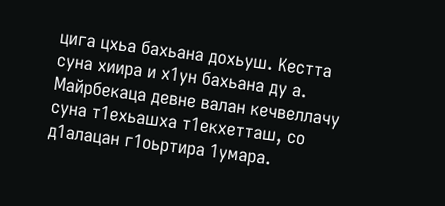цига цхьа бахьана дохьуш. Кестта суна хиира и х1ун бахьана ду а. Майрбекаца девне валан кечвеллачу суна т1ехьашха т1екхетташ, со д1алацан г1оьртира 1умара.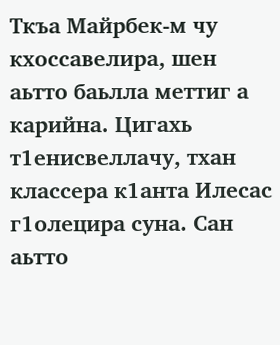Ткъа Майрбек-м чу кхоссавелира, шен аьтто баьлла меттиг а карийна. Цигахь т1енисвеллачу, тхан классера к1анта Илесас г1олецира суна. Сан аьтто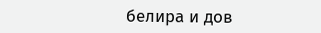белира и дов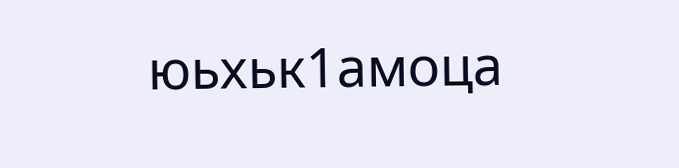юьхьк1амоца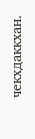чекхдаккхан.